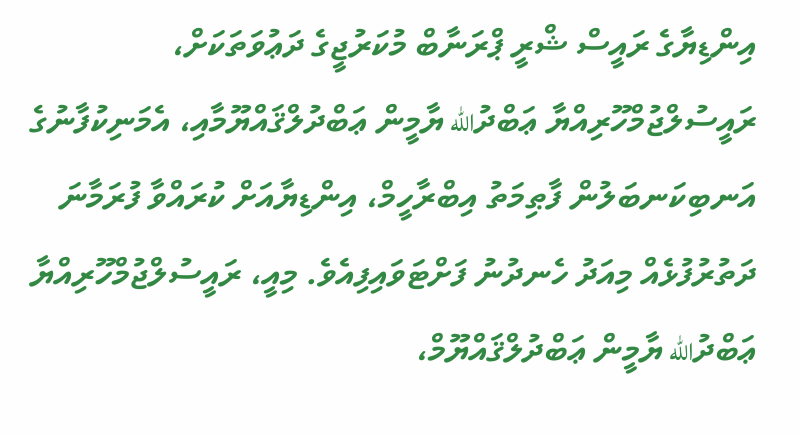އިންޑިޔާގެ ރައީސް ޝްރީ ޕްރަނާބް މުކަރުޖީގެ ދަޢުވަތަކަށް، ރައީސުލްޖުމްހޫރިއްޔާ ޢަބްދުالله ޔާމީން ޢަބްދުލްޤައްޔޫމާއި، އެމަނިކުފާނުގެ އަނބިކަނބަލުން ފާޠިމަތު އިބްރާހީމް، އިންޑިޔާއަށް ކުރައްވާ ފުރަމާނަ ދަތުރުފުޅެއް މިއަދު ހެނދުނު ފަށްޓަވައިފިއެވެ. މިއީ، ރައީސުލްޖުމްހޫރިއްޔާ ޢަބްދުالله ޔާމީން ޢަބްދުލްޤައްޔޫމް،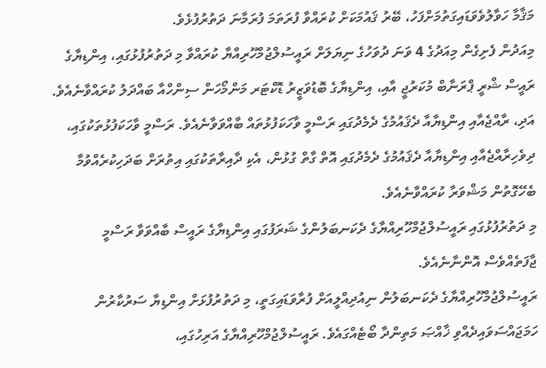މަޤާމާ ހަވާލުވެވަޑައިގަތުމަށްފަހު، ބޭރު ޤައުމަކަށް ކުރައްވާ ފުރަތަމަ ފުރަމާނަ ދަތުރުފުޅެވެ.
މިއަދުން ފެށިގެން މިއަދުގެ 4 ވަނަ ދުވަހުގެ ނިޔަލަށް ރައީސުލްޖުމްހޫރިއްޔާ ކުރައްވާ މި ދަތުރުފުޅުގައި، އިންޑިޔާގެ ރައީސް ޝްރީ ޕްރަނާބް މުކަރުޖީ އާއި، އިންޑިޔާގެ ބޮޑުވަޒީރު ޑޮކްޓަރ މަންމޯހަން ސިންހްއާ ބައްދަލު ކުރައްވާނެއެވެ. އަދި، ރާއްޖެއާއި އިންޑިޔާއާ ދެޤައުމުގެ ދެމެދުގައި ރަސްމީ ވާހަކަފުޅުތައް ބާއްވަވާނެއެވެ. ރަސްމީ ވާހަކަފުޅުތަކުގައި، ދިވެހިރާއްޖެއާއި އިންޑިޔާއާ ދެޤައުމުގެ ދެމެދުގައި އޮތް ގާތް ގުޅުން، އެކި ދާއިރާތަކުގައި އިތުރަށް ބަދަހިކުރެއްވުމާ ބެހޭގޮތުން މަޝްވަރާ ކުރައްވާނެއެވެ.
މި ދަތުރުފުޅުގައި ރައީސުލްޖުމްހޫރިއްޔާގެ ދެކަނބަލުންގެ ޝަރަފުގައި އިންޑިޔާގެ ރައީސް ބާއްވަވާ ރަސްމީ ޖާފަތެއްވެސް އޮންނާނެއެވެ.
ރައީސުލްޖުމްހޫރިއްޔާގެ ދެކަނބަލުން ނިއުދިއްލީއަށް ފުރާވަޑައިގަތީ، މި ދަތުރުފުޅަށް އިންޑިޔާ ސަރުކާރުން ހަމަޖައްސަވައިދެއްވި ޚާއްޞަ މަތިންދާ ބޯޓެއްގައެވެ. ރައީސުލްޖުމްހޫރިއްޔާގެ އަރިހުގައި،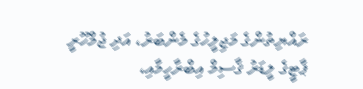ރައްޔިތުންގެ މަޖިލީހުގެ މެންބަރު، އަދި ޖުމްހޫރީ ޕާޓީގެ ލީޑަރު ޤާސިމް އިބްރާހީމާއި،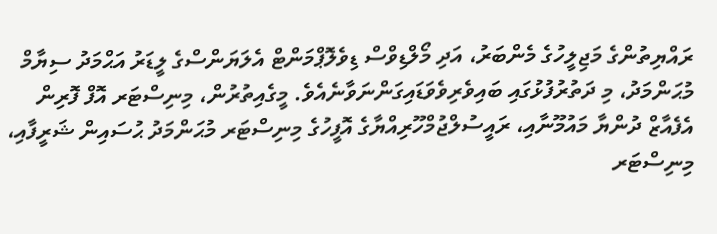ރައްޔިތުންގެ މަޖިލީހުގެ މެންބަރު، އަދި މޯލްޑިވްސް ޑިވެލޮޕްމަންޓް އެލަޔަންސްގެ ލީޑަރު އަޙްމަދު ސިޔާމް މުޙަންމަދު، މި ދަތުރުފުޅުގައި ބައިވެރިވެވަޑައިގަންނަވާނެއެވެ. މީގެއިތުރުން، މިނިސްޓަރ އޮފް ފޮރިން އެފެއާޒް ދުންޔާ މައުމޫނާއި، ރައީސުލްޖުމްހޫރިއްޔާގެ އޮފީހުގެ މިނިސްޓަރ މުޙަންމަދު ޙުސައިން ޝަރީފާއި، މިނިސްޓަރ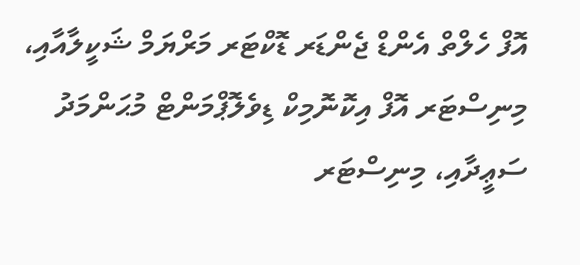އޮފް ހެލްތް އެންޑް ޖެންޑަރ ޑޮކްޓަރ މަރްޔަމް ޝަކީލާއާއި، މިނިސްޓަރ އޮފް އިކޮނޮމިކް ޑިވެލޮޕްމަންޓް މުޙަންމަދު ސަޢީދާއި، މިނިސްޓަރ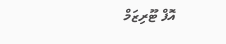އޮފް ޓޫރިޒަމް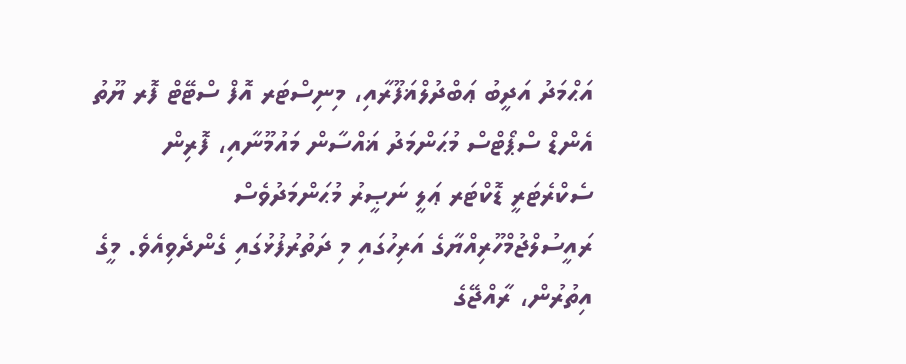އަޙްމަދު އަދީބު ޢަބްދުލްޣަފޫރާއި، މިނިސްޓަރ އޮފް ސްޓޭޓް ފޮރ ޔޫތު އެންޑް ސްޕޯޓްސް މުޙަންމަދު ޣައްސާން މައުމޫނާއި، ފޮރިން ސެކްރެޓަރީ ޑޮކްޓަރ ޢަލީ ނަޞީރު މުޙަންމަދުވެސް ރައީސުލްޖުމްހޫރިއްޔާގެ އަރިހުގައި މި ދަތުރުފުޅުގައި ގެންދެވިއެވެ. މީގެ އިތުރުން، ރާއްޖޭގެ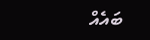ބައެއް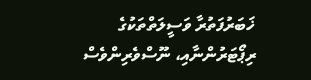ޚަބަރުފަތުރާ ވަސީލަތްތަކުގެ ރިޕޯޓަރުންނާއި، ނޫސްވެރިންވެސް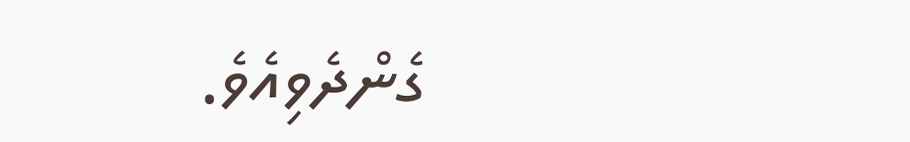ގެންދެވިއެވެ.